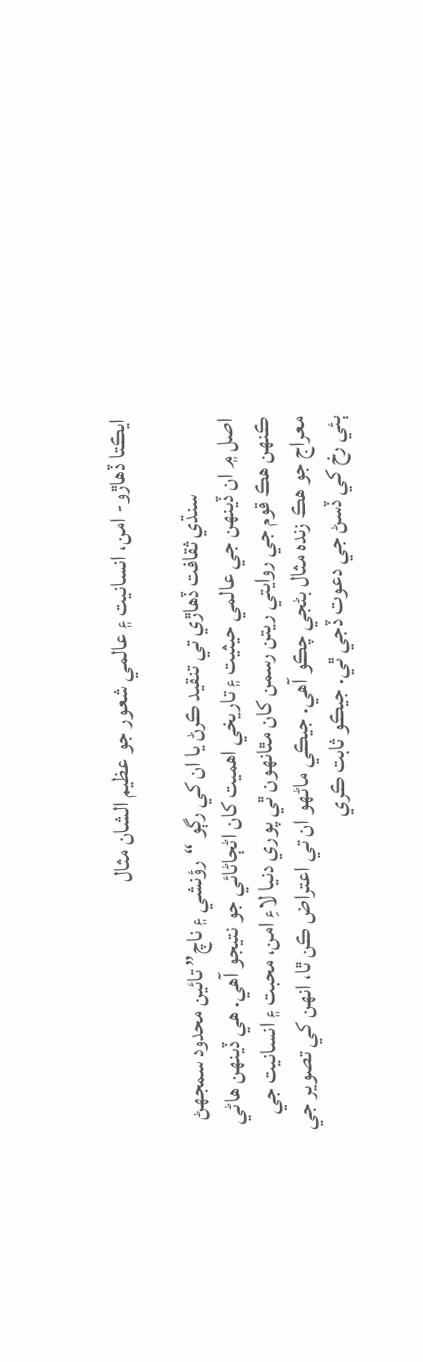ايڪتا ڏھاڙو- امن، انسانيت ۽ عالمي شعور جو عظيم الشان مثال

                 سنڌي ثقافت ڏهاڙي تي تنقيد ڪرڻ يا ان کي رڳو “رؤنشي ۽ ناچ” تائين محدود سمجهڻ اصل ۾ ان ڏينهن جي عالمي حيثيت ۽ تاريخي اهميت کان اڻڄاڻائي جو نتيجو آهي. هي ڏينهن هاڻي ڪنهن هڪ قوم جي روايتي ريتن رسمن کان مٿانهون ٿي پوري دنيا لاءِ امن، محبت ۽ انسانيت جي معراج جو هڪ زنده مثال بڻجي چڪو آهي. جيڪي ماڻهو ان تي اعتراض ڪن ٿا، انهن کي تصوير جي ٻئي رخ کي ڏسڻ جي دعوت ڏجي ٿي. جيڪو ثابت ڪري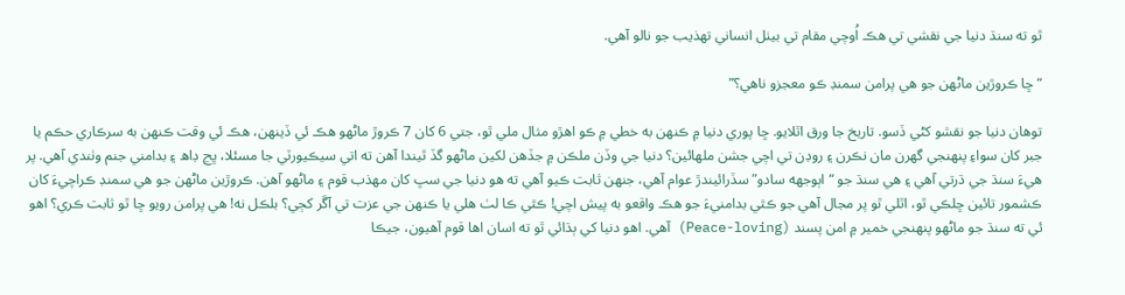ٿو ته سنڌ دنيا جي نقشي تي هڪ اُوچي مقام تي بيٺل انساني تهذيب جو نالو آهي.

“ڇا ڪروڙين ماڻهن جو هي پرامن سمنڊ ڪو معجزو ناهي؟”

توهان دنيا جو نقشو کڻي ڏسو. تاريخ جا ورق اٿلايو. ڇا پوري دنيا ۾ ڪنهن به خطي ۾ ڪو اهڙو مثال ملي ٿو، جتي 6 کان 7 ڪروڙ ماڻهو هڪ ئي ڏينهن، هڪ ئي وقت ڪنهن به سرڪاري حڪم يا جبر کان سواءِ پنهنجي گهرن مان نڪرن ۽ روڊن تي اچي جشن ملهائين؟ دنيا جي وڏن ملڪن ۾ جڏهن لکين ماڻهو گڏ ٿيندا آهن ته اتي سيڪيورٽي جا مسئلا، ڀڃ ڊاھ ۽ بدامني جنم وٺندي آهي. پر هيءَ سنڌ جي ڌرتي آهي ۽ هي سنڌ جو “اٻوجهه سادو” سڏرائيندڙ عوام آهي، جنهن ثابت ڪيو آهي ته هو دنيا جي سڀ کان مهذب قوم ۽ ماڻھو آهن. ڪروڙين ماڻهن جو هي سمنڊ ڪراچيءَ کان ڪشمور تائين ڇلڪي ٿو، اٿلي ٿو پر مجال آهي جو ڪٿي بدامنيءَ جو هڪ واقعو به پيش اچي! ڪٿي ڪا لٺ هلي يا ڪنهن جي عزت تي آڱر کڄي؟ بلڪل نه! هي پرامن رويو ڇا ٿو ثابت ڪري؟ اهو ئي ته سنڌ جو ماڻهو پنهنجي خمير ۾ امن پسند (Peace-loving) آهي. اهو دنيا کي ٻڌائي ٿو ته اسان اها قوم آهيون، جيڪا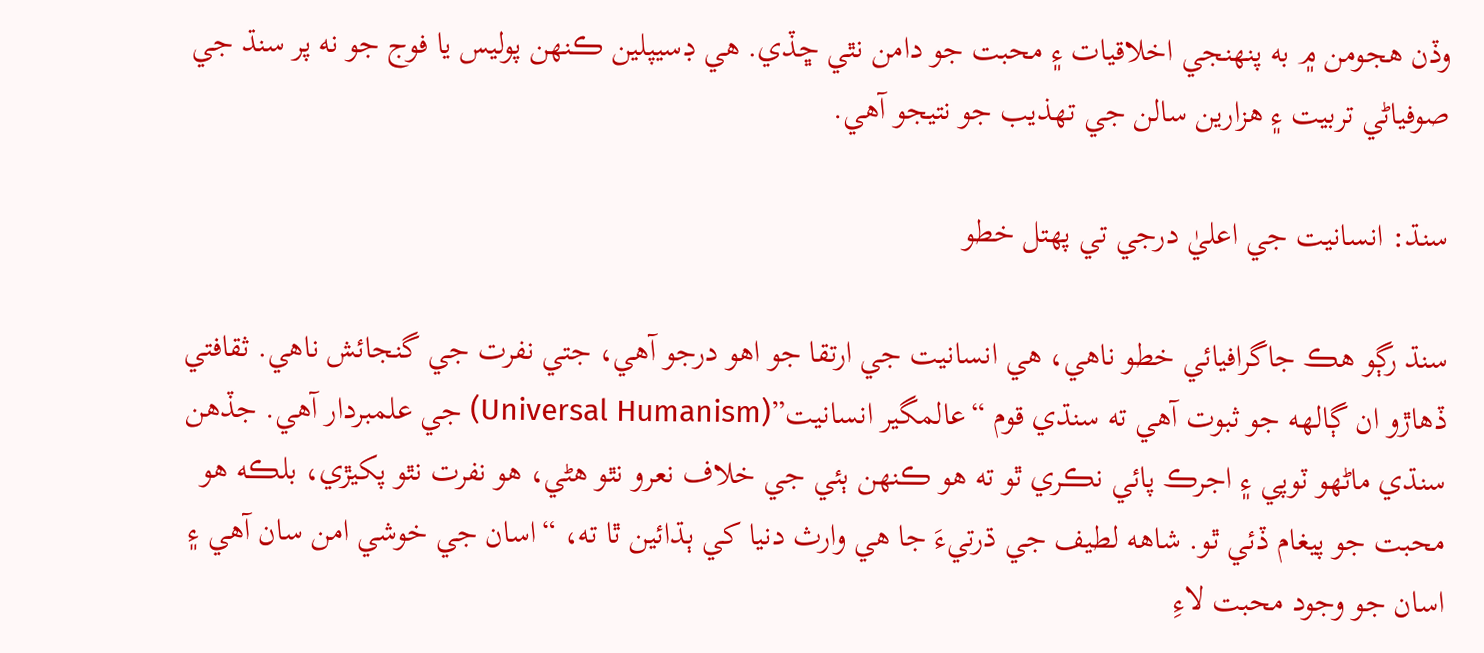وڏن هجومن ۾ به پنهنجي اخلاقيات ۽ محبت جو دامن نٿي ڇڏي. هي ڊسيپلين ڪنهن پوليس يا فوج جو نه پر سنڌ جي صوفياڻي تربيت ۽ هزارين سالن جي تهذيب جو نتيجو آهي.

سنڌ: انسانيت جي اعليٰ درجي تي پهتل خطو

سنڌ رڳو هڪ جاگرافيائي خطو ناهي، هي انسانيت جي ارتقا جو اهو درجو آهي، جتي نفرت جي گنجائش ناهي. ثقافتي ڏهاڙو ان ڳالهه جو ثبوت آهي ته سنڌي قوم “عالمگير انسانيت”(Universal Humanism) جي علمبردار آهي. جڏهن سنڌي ماڻهو ٽوپي ۽ اجرڪ پائي نڪري ٿو ته هو ڪنهن ٻئي جي خلاف نعرو نٿو هڻي، هو نفرت نٿو پکيڙي، بلڪه هو محبت جو پيغام ڏئي ٿو. شاهه لطيف جي ڌرتيءَ جا هي وارث دنيا کي ٻڌائين ٿا ته، “اسان جي خوشي امن سان آهي ۽ اسان جو وجود محبت لاءِ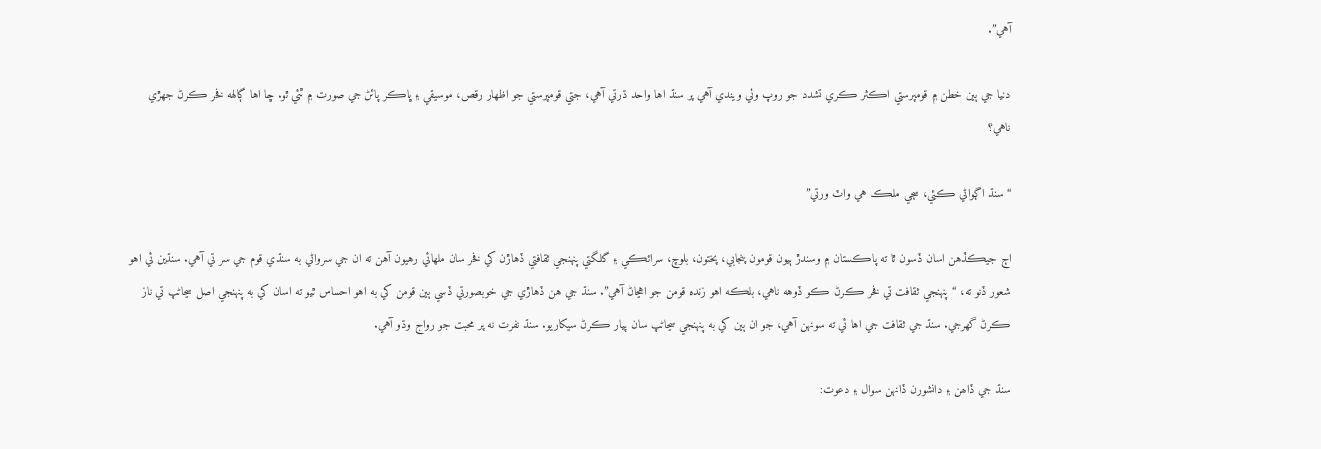آهي”.

دنيا جي ٻين خطن ۾ قومپرستي اڪثر ڪري تشدد جو روپ وٺي ويندي آهي پر سنڌ اها واحد ڌرتي آهي، جتي قومپرستي جو اظهار رقص، موسيقي ۽ ڀاڪر پائڻ جي صورت ۾ ٿئي ٿو. ڇا اها ڳالهه فخر ڪرڻ جهڙي ناهي؟

“سنڌ اڳواڻي ڪئي، سڄي ملڪ هي واٽ ورتي”

اڄ جيڪڏهن اسان ڏسون ٿا ته پاڪستان ۾ وسندڙ ٻيون قومون پنجابي، پختون، بلوچ، سرائڪي ۽ گلگتي پنهنجي ثقافتي ڏهاڙن کي فخر سان ملهائي رهيون آهن ته ان جي سرواڻي به سنڌي قوم جي سر تي آهي. سنڌين ئي اهو شعور ڏنو ته، “پنهنجي ثقافت تي فخر ڪرڻ ڪو ڏوهه ناهي، بلڪه اهو زنده قومن جو اهڃاڻ آهي”. سنڌ جي هن ڏهاڙي جي خوبصورتي ڏسي ٻين قومن کي به اهو احساس ٿيو ته اسان کي به پنهنجي اصل سڃاڻپ تي ناز ڪرڻ گهرجي. سنڌ جي ثقافت جي اها ئي ته سونهن آهي، جو ان ٻين کي به پنهنجي سڃاڻپ سان پيار ڪرڻ سيکاريو. سنڌ نفرت نه پر محبت جو رواج وڌو آهي.

سنڌ جي ڏاھن ۽ دانشورن ڏانهن سوال ۽ دعوت: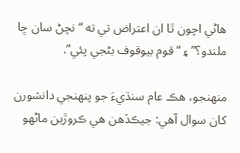هاڻي اچون ٿا ان اعتراض تي ته “نچڻ سان ڇا ملندو؟” ۽ “قوم بيوقوف بڻجي پئي”.

منهنجو، هڪ عام سنڌيءَ جو پنهنجي دانشورن کان سوال آهي: جيڪڏهن هي ڪروڙين ماڻهو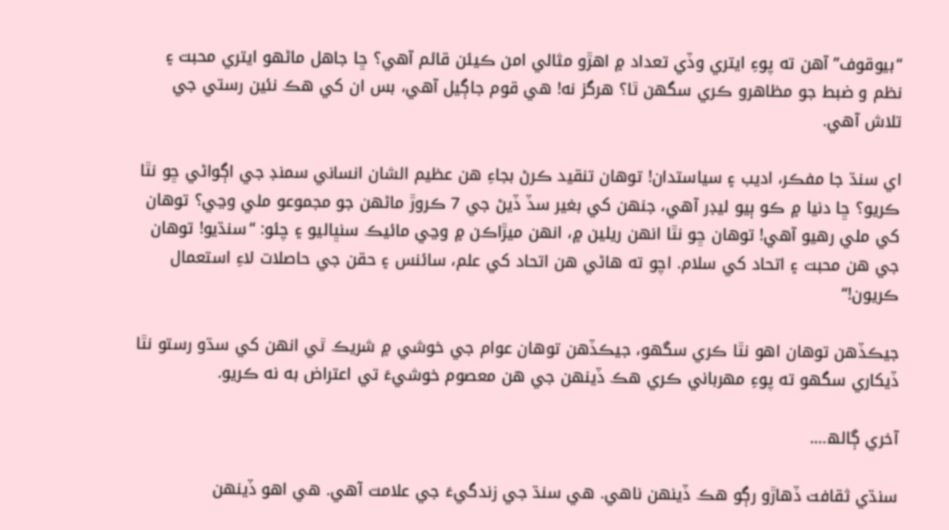“بيوقوف” آهن ته پوءِ ايتري وڏي تعداد ۾ اهڙو مثالي امن ڪيئن قائم آهي؟ ڇا جاهل ماڻهو ايتري محبت ۽ نظم و ضبط جو مظاهرو ڪري سگهن ٿا؟ هرگز نه! هي قوم جاڳيل آهي، بس ان کي هڪ نئين رستي جي تلاش آهي.

اي سنڌ جا مفڪر، اديب ۽ سياستدان! توهان تنقيد ڪرڻ بجاءِ هن عظيم الشان انساني سمنڊ جي اڳواڻي ڇو نٿا ڪريو؟ ڇا دنيا ۾ ڪو ٻيو ليڊر آهي، جنهن کي بغير سڏ ڏيڻ جي 7 ڪروڙ ماڻهن جو مجموعو ملي وڃي؟ توهان کي ملي رهيو آهي! توهان ڇو نٿا انهن ريلين ۾، انهن ميڙاڪن ۾ وڃي مائيڪ سنڀاليو ۽ چئو: “سنڌيو! توهان جي هن محبت ۽ اتحاد کي سلام. اچو ته هاڻي هن اتحاد کي علم، سائنس ۽ حقن جي حاصلات لاءِ استعمال ڪريون!“

جيڪڏهن توهان اهو نٿا ڪري سگهو، جيڪڏهن توهان عوام جي خوشي ۾ شريڪ ٿي انهن کي سڌو رستو نٿا ڏيکاري سگهو ته پوءِ مهرباني ڪري هڪ ڏينهن جي هن معصوم خوشيءَ تي اعتراض به نه ڪريو.

آخري ڳالھ….

سنڌي ثقافت ڏهاڙو رڳو هڪ ڏينهن ناهي. هي سنڌ جي زندگيءَ جي علامت آهي. هي اهو ڏينهن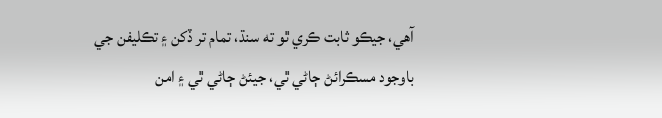آهي، جيڪو ثابت ڪري ٿو ته سنڌ، تمام تر ڏکن ۽ تڪليفن جي باوجود مسڪرائڻ ڄاڻي ٿي، جيئڻ ڄاڻي ٿي ۽ امن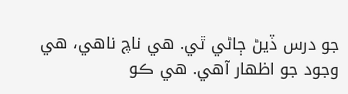جو درس ڏيڻ ڄاڻي ٿي. هي ناچ ناهي، هي وجود جو اظهار آهي. هي ڪو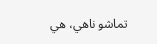تماشو ناهي، هي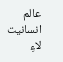عالم انسانيت لاءِ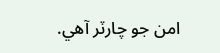امن جو چارٽر آهي.